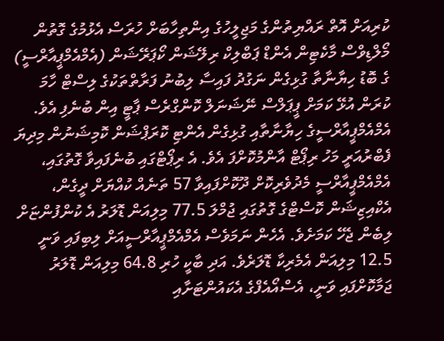ކުރިއަށް އޮތް ރައްޔިތުންގެ މަޖިލީހުގެ އިންތިހާބަށް ހުރަސް އެޅުމުގެ ގޮތުން މޯލްޑިވްސް މާކެޓިން އެންޑް ޕަބްލިކް ރިލޭޝަން ކޯޕަރޭޝަން (އެމްއެމްޕީއާރްސީ) ގެ ބޮޑު ހިޔާނާތާ ގުޅިގެން ނަގުދު ފައިސާ ލިބުނު ފަރާތްތަކުގެ ލިސްޓް ހާމަ ކުރަން އުޅޭ ކަމަށް ޕީޕަލްސް ނޭޝަނަލް ކޮންގްރެސް ޕާޓީ އިން ބުނެފި އެވެ.
އެމްއެމްޕީއާރްސީގެ ހިޔާނާތާއި ގުޅިގެން އެންޓި ކޮރަޕްޝަން ކޮމިޝަނުން މިދިޔަ ފެބްރުއަރީ މަހު ރިޕޯޓް އާންމުކޮށްފަ އެވެ. އެ ރިޕޯޓްގައި ބުނެފައިވާ ގޮތުގައި، އެމްއެމްޕީއާރްސީ މެދުވެރިކޮށް ދޫކޮށްފައިވާ 57 ތަނެއް ކުއްޔަށް ދީގެން، އެކްއިޒިޝަން ކޮސްޓްގެ ގޮތުގައި ޖުމްލަ 77.5 މިލިއަން ޑޮލަރު އެ ކުންފުންޏަށް ލިބެން ޖެހޭ ކަމަށެވެ. އެހެން ނަމަވެސް އެމްއެމްޕީއާރްސީއަށް ލިބިފައި ވަނީ 12.5 މިލިއަން އެމެރިކާ ޑޮލަރެވެ. އަދި ބާކީ ހުރި 64.8 މިލިއަން ޑޮލަރު ޖަމާކޮށްފައި ވަނީ، އެސްއޯއެފްގެ އެކައުންޓަށާއި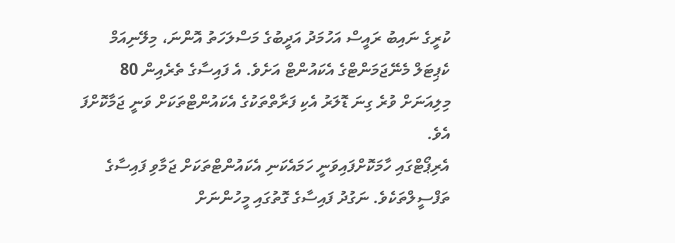ކުރީގެ ނައިބު ރައީސް އަހުމަދު އަދީބުގެ މަސްލަހަތު އޮންނަ، މިލޭނިއަމް ކެޕިޓަލް މެނޭޖަމަންޓްގެ އެކައުންޓް އަށެވެ. އެ ފައިސާގެ ތެރެއިން 80 މިލިއަނަށް ވުރެ ގިނަ ޑޮލަރު އެކި ފަރާތްތަކުގެ އެކައުންޓްތަކަށް ވަނީ ޖަމާކޮށްފަ އެވެ.
އެރިޕޯޓްގައި ހާމަކޮށްފައިވަނީ ހަމައެކަނި އެކައުންޓްތަކަށް ޖަމާވި ފައިސާގެ ތަފްސީލްތަކެވެ. ނަގުދު ފައިސާގެ ގޮތުގައި މީހުންނަށް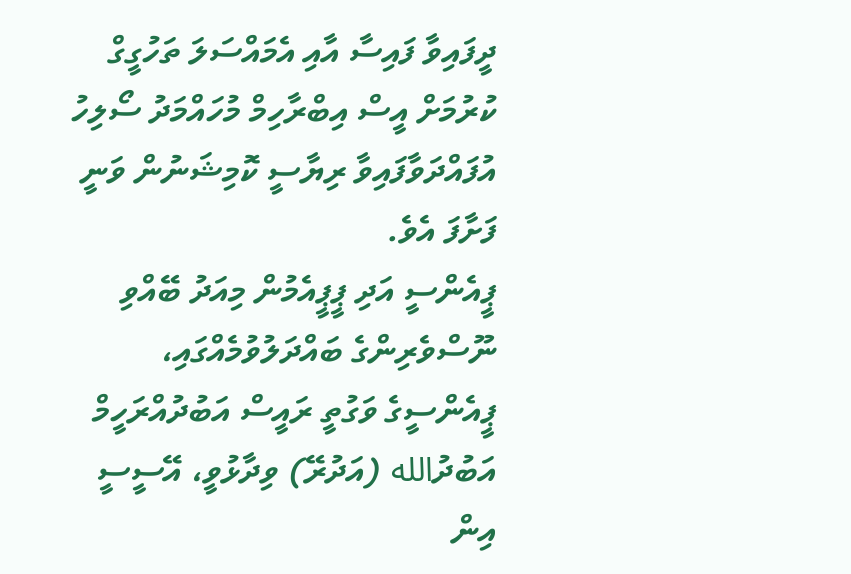ދީފައިވާ ފައިސާ އާއި އެމައްސަލަ ތަހުގީގް ކުރުމަށް އީސް އިބްރާހިމް މުހައްމަދު ސޯލިހު އުފައްދަވާފައިވާ ރިޔާސީ ކޮމިޝަނުން ވަނީ ފަށާފަ އެވެ.
ޕީއެންސީ އަދި ޕީޕީއެމުން މިއަދު ބޭއްވި ނޫސްވެރިންގެ ބައްދަލުވުމެއްގައި، ޕީއެންސީގެ ވަގުތީ ރައީސް އަބުދުއްރަހީމް އަބުދުالله (އަދުރޭ) ވިދާޅުވީ، އޭސީސީ އިން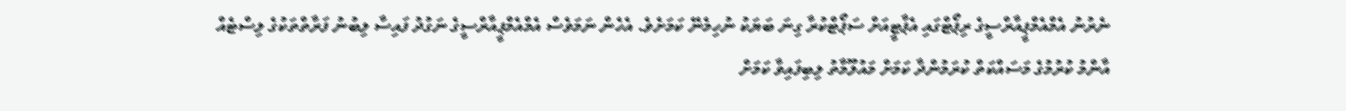ނެރުނު އެމްއެމްޕީއާރްސީގެ ރިޕޯޓްގައި އެޕާޓީއަށް ސަޕޯޓްކުރާ ގިނަ ބަޔަކު ނުހިމެނޭ ކަމަށެވެ. އެހެން ނަމަވެސް އެމްއެމްޕީއާރްސީގެ ނަގުދު ފައިސާ ލިބުނު ފަރާތްތަކުގެ ލިސްޓެއް އާންމު ކުރުމުގެ މަސައްކަތް ކުރަމުންދާ ކަމަށް މައުލޫމާތު ލިބިފައިވާ ކަމަށް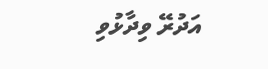އަދުރޭ ވިދާޅުވި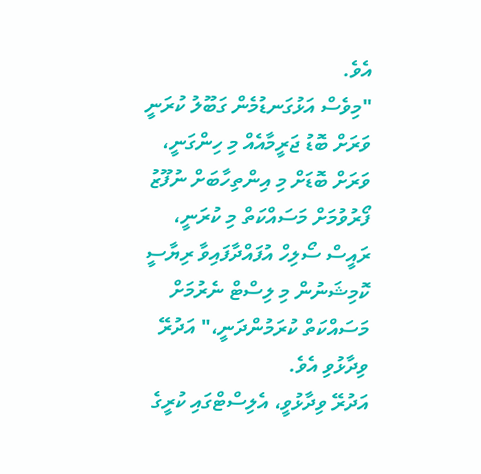އެވެ.
"މިވެސް އަޅުގަނޑުމެން ގަބޫލު ކުރަނީ ވަރަށް ބޮޑު ޖަރީމާއެއް މި ހިންގަނީ، ވަރަށް ބޮޑަށް މި އިންތިހާބަށް ނުފޫޒު ފޯރުވުމަށް މަސައްކަތް މި ކުރަނީ، ރައީސް ސޯލިހް އުފައްދާފައިވާ ރިޔާސީ ކޮމިޝަނުން މި ލިސްޓް ނެރުމަށް މަސައްކަތް ކުރަމުންދަނީ،" އަދުރޭ ވިދާޅުވި އެވެ.
އަދުރޭ ވިދާޅުވީ، އެލިސްޓްގައި ކުރީގެ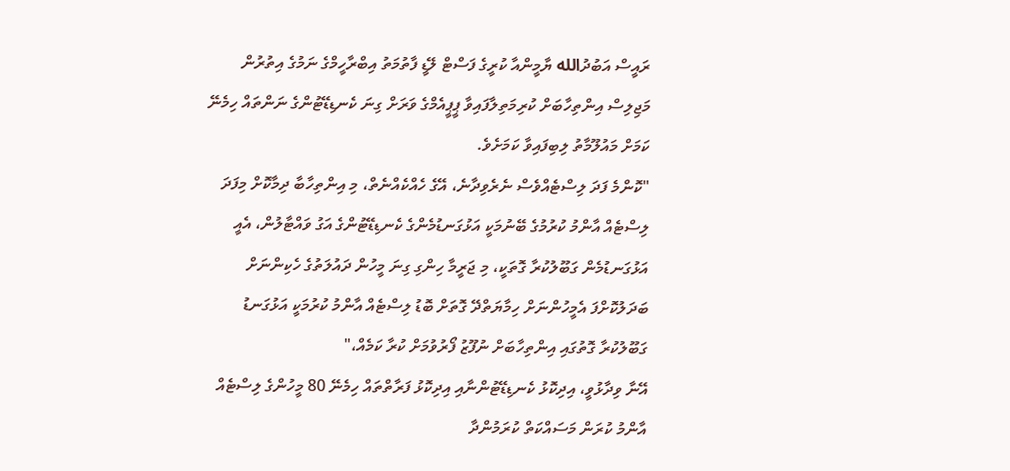ރައީސް އަބުދުالله ޔާމީންއާ ކުރީގެ ފަސްޓް ލޭޑީ ފާތުމަތު އިބްރާހީމްގެ ނަމުގެ އިތުރުން މަޖިލިސް އިންތިހާބަށް ކުރިމަތިލާފައިވާ ޕީޕީއެމްގެ ވަރަށް ގިނަ ކެނޑިޑޭޓުންގެ ނަންތައް ހިމެނޭ ކަމަށް މައުލޫމާތު ލިބިފައިވާ ކަމަށެވެ.
"ކޮންމެ ފަދަ ލިސްޓެއްވެސް ނެރެވިދާނެ، އޭގެ ހެއްކެއްނެތް، މި އިންތިހާބާ ދިމާކޮށް މިފަދަ ލިސްޓެއް އާންމު ކުރުމުގެ ބޭނުމަކީ އަޅުގަނޑުމެންގެ ކެނޑިޑޭޓުންގެ އަގު ވައްޓާލުން، އެއީ އަޅުގަނޑުމެން ގަބޫލުކުރާ ގޮތަކީ، މި ޖަރީމާ ހިންގި ގިނަ މީހުން ދައުލަތުގެ ހެކިންނަށް ބަދަލުކޮށްފަ އެމީހުންނަށް ހިމާޔަތްދޭ ގޮތަށް ބޮޑު ލިސްޓެއް އާންމު ކުރުމަކީ އަޅުގަނޑު ގަބޫލުކުރާ ގޮތުގައި އިންތިހާބަށް ނުފޫޒު ފޯރުވުމަށް ކުރާ ކަމެއް،"
އޭނާ ވިދާޅުވީ، އިދިކޮޅު ކެނޑިޑޭޓުންނާއި އިދިކޮޅު ފަރާތްތައް ހިމެނޭ 80 މީހުންގެ ލިސްޓެއް އާންމު ކުރަން މަސައްކަތް ކުރަމުންދާ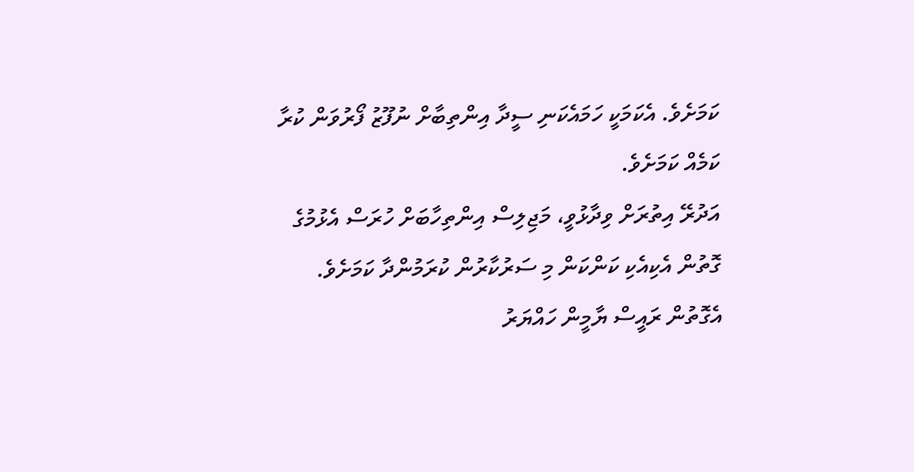ކަމަށެވެ. އެކަމަކީ ހަމައެކަނި ސީދާ އިންތިބާށް ނުފޫޒު ފޯރުވަން ކުރާ ކަމެއް ކަމަށެވެ.
އަދުރޭ އިތުރަށް ވިދާޅުވީ، މަޖިލިސް އިންތިހާބަށް ހުރަސް އެޅުމުގެ ގޮތުން އެކިއެކި ކަންކަން މި ސަރުކާރުން ކުރަމުންދާ ކަމަށެވެ. އެގޮތުން ރައީސް ޔާމީން ހައްޔަރު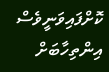ކޮށްފައިވަނީވެސް އިންތިހާބަށް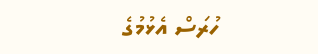ހުރަސް އެޅުމުގެ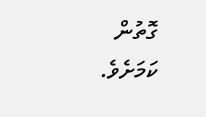ގޮތުން ކަމަށެވެ.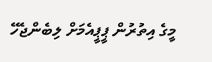މީގެ އިތުރުން ޕީޕީއެމަށް ލިބެންޖެހޭ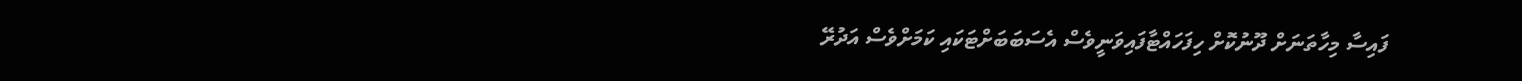ފައިސާ މިހާތަނަށް ދޫނުކޮށް ހިފަހައްޓާފައިވަނީވެސް އެސަބަބަށްޓަކައި ކަމަށްވެސް އަދުރޭ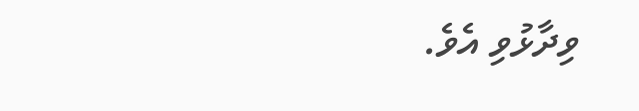ވިދާޅުވި އެވެ.